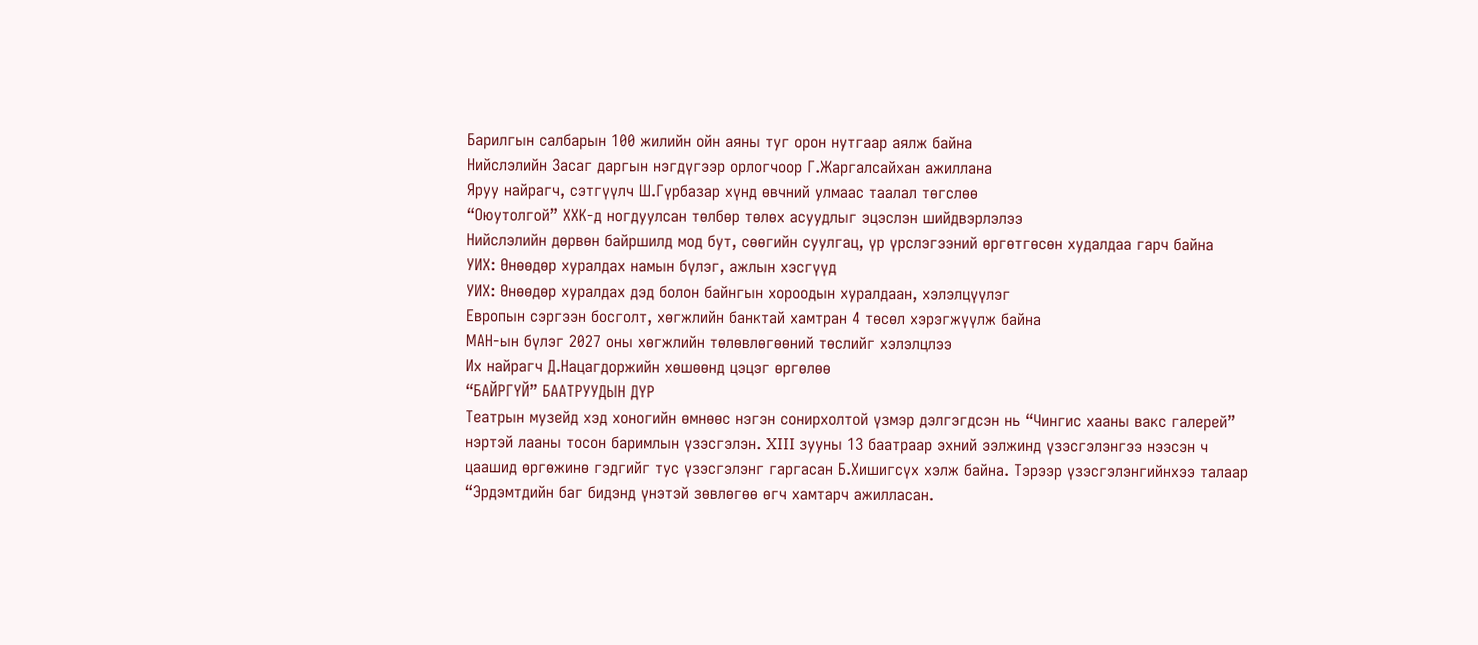Барилгын салбарын 100 жилийн ойн аяны туг орон нутгаар аялж байна
Нийслэлийн Засаг даргын нэгдүгээр орлогчоор Г.Жаргалсайхан ажиллана
Яруу найрагч, сэтгүүлч Ш.Гүрбазар хүнд өвчний улмаас таалал төгслөө
“Оюутолгой” ХХК-д ногдуулсан төлбөр төлөх асуудлыг эцэслэн шийдвэрлэлээ
Нийслэлийн дөрвөн байршилд мод бут, сөөгийн суулгац, үр үрслэгээний өргөтгөсөн худалдаа гарч байна
УИХ: Өнөөдөр хуралдах намын бүлэг, ажлын хэсгүүд
УИХ: Өнөөдөр хуралдах дэд болон байнгын хороодын хуралдаан, хэлэлцүүлэг
Европын сэргээн босголт, хөгжлийн банктай хамтран 4 төсөл хэрэгжүүлж байна
МАН-ын бүлэг 2027 оны хөгжлийн төлөвлөгөөний төслийг хэлэлцлээ
Их найрагч Д.Нацагдоржийн хөшөөнд цэцэг өргөлөө
“БАЙРГҮЙ” БААТРУУДЫН ДҮР
Театрын музейд хэд хоногийн өмнөөс нэгэн сонирхолтой үзмэр дэлгэгдсэн нь “Чингис хааны вакс галерей” нэртэй лааны тосон баримлын үзэсгэлэн. XIII зууны 13 баатраар эхний ээлжинд үзэсгэлэнгээ нээсэн ч цаашид өргөжинө гэдгийг тус үзэсгэлэнг гаргасан Б.Хишигсүх хэлж байна. Тэрээр үзэсгэлэнгийнхээ талаар “Эрдэмтдийн баг бидэнд үнэтэй зөвлөгөө өгч хамтарч ажилласан.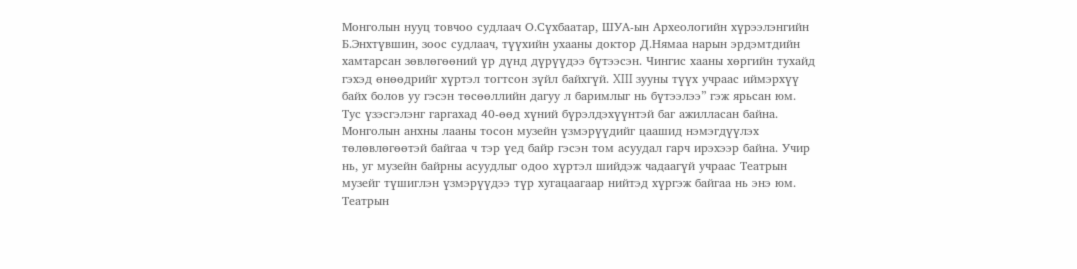Монголын нууц товчоо судлаач О.Сүхбаатар, ШУА-ын Археологийн хүрээлэнгийн Б.Энхтүвшин, зоос судлаач, түүхийн ухааны доктор Д.Нямаа нарын эрдэмтдийн хамтарсан зөвлөгөөний үр дүнд дүрүүдээ бүтээсэн. Чингис хааны хөргийн тухайд гэхэд өнөөдрийг хүртэл тогтсон зүйл байхгүй. XIII зууны түүх учраас иймэрхүү байх болов уу гэсэн төсөөллийн дагуу л баримлыг нь бүтээлээ” гэж ярьсан юм.
Тус үзэсгэлэнг гаргахад 40-өөд хүний бүрэлдэхүүнтэй баг ажилласан байна. Монголын анхны лааны тосон музейн үзмэрүүдийг цаашид нэмэгдүүлэх төлөвлөгөөтэй байгаа ч тэр үед байр гэсэн том асуудал гарч ирэхээр байна. Учир нь, уг музейн байрны асуудлыг одоо хүртэл шийдэж чадаагүй учраас Театрын музейг түшиглэн үзмэрүүдээ түр хугацаагаар нийтэд хүргэж байгаа нь энэ юм.
Театрын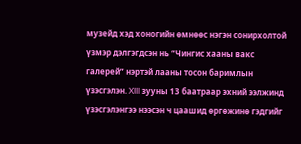музейд хэд хоногийн өмнөөс нэгэн сонирхолтой үзмэр дэлгэгдсэн нь “Чингис хааны вакс галерей” нэртэй лааны тосон баримлын үзэсгэлэн. XIII зууны 13 баатраар эхний ээлжинд үзэсгэлэнгээ нээсэн ч цаашид өргөжинө гэдгийг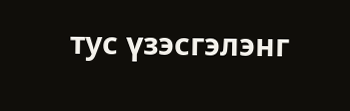тус үзэсгэлэнг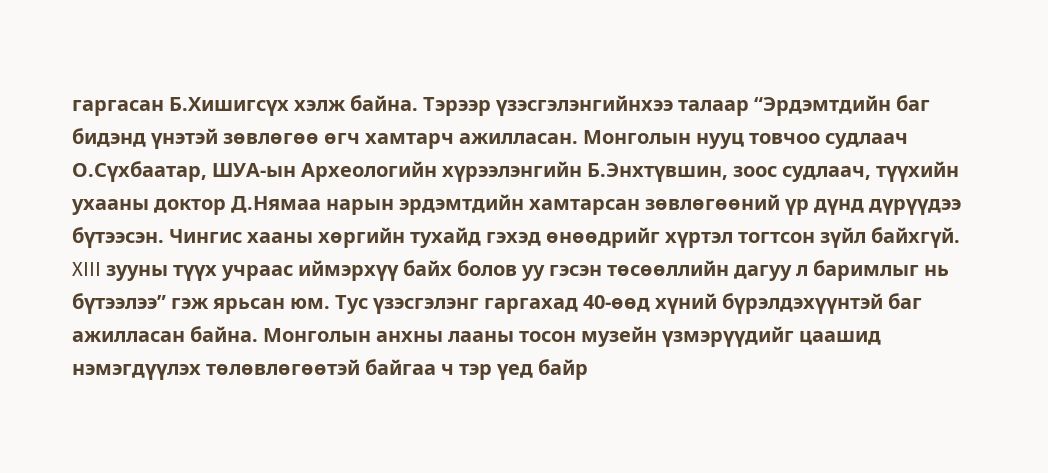гаргасан Б.Хишигсүх хэлж байна. Тэрээр үзэсгэлэнгийнхээ талаар “Эрдэмтдийн баг бидэнд үнэтэй зөвлөгөө өгч хамтарч ажилласан. Монголын нууц товчоо судлаач О.Сүхбаатар, ШУА-ын Археологийн хүрээлэнгийн Б.Энхтүвшин, зоос судлаач, түүхийн ухааны доктор Д.Нямаа нарын эрдэмтдийн хамтарсан зөвлөгөөний үр дүнд дүрүүдээ бүтээсэн. Чингис хааны хөргийн тухайд гэхэд өнөөдрийг хүртэл тогтсон зүйл байхгүй. XIII зууны түүх учраас иймэрхүү байх болов уу гэсэн төсөөллийн дагуу л баримлыг нь бүтээлээ” гэж ярьсан юм. Тус үзэсгэлэнг гаргахад 40-өөд хүний бүрэлдэхүүнтэй баг ажилласан байна. Монголын анхны лааны тосон музейн үзмэрүүдийг цаашид нэмэгдүүлэх төлөвлөгөөтэй байгаа ч тэр үед байр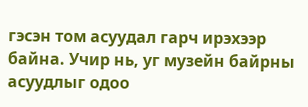гэсэн том асуудал гарч ирэхээр байна. Учир нь, уг музейн байрны асуудлыг одоо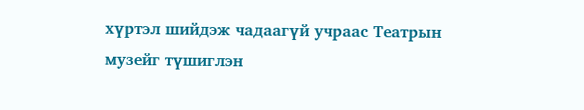хүртэл шийдэж чадаагүй учраас Театрын музейг түшиглэн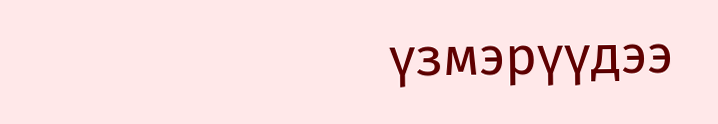үзмэрүүдээ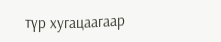түр хугацаагаар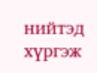нийтэд хүргэж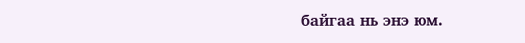байгаа нь энэ юм.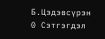Б.Цэдэвсүрэн
0 Сэтгэгдэл